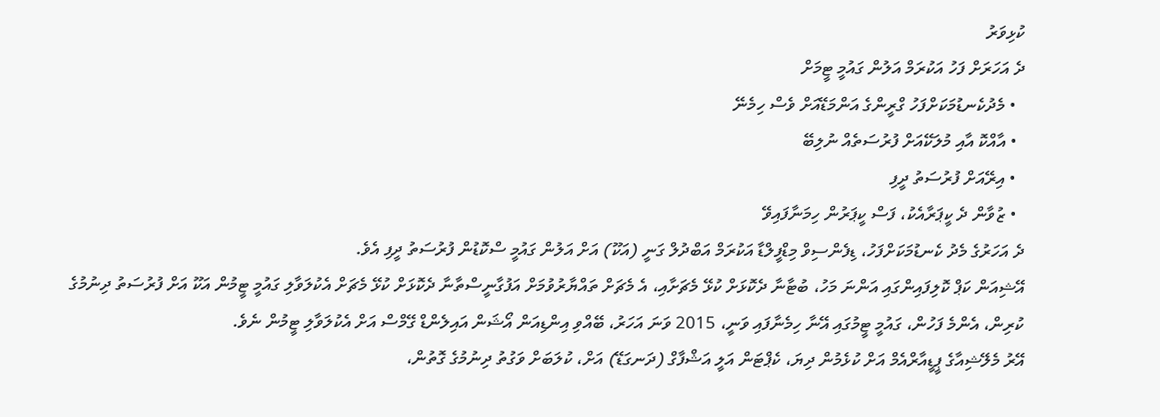ކުޅިވަރު
ދެ އަހަރަށް ފަހު އަކުރަމް އަލުން ގައުމީ ޓީމަށް
  • މެދުކެނޑުމަކަށްފަހު ގްރީންގެ އަންމަޑޭއަށް ވެސް ހިމެނޭ
  • އާއްކޮ އާއި މުލަކޭއަށް ފުރުސަތެއް ނުލިބޭ
  • އިރޭއަށް ފުރުސަތު ދީފި
  • ޒުވާން ދެ ކީޕަރާއެކު، ފަސް ކީޕަރުން ހިމަނާފައިވޭ
ދެ އަހަރުގެ މެދު ކެނޑުމަކަށްފަހު، ޑިފެންސިވް މިޑްފީލްޑާ އަކުރަމް އަބްދުލް ގަނީ (އަކޫ) އަށް އަލުން ގައުމީ ސްކޮޑުން ފުރުސަތު ދީފި އެވެ.
އޭޝިއަން ކަޕް ކޮލިފައިންގައި އަންނަ މަހު، ބުޓާނާ ދެކޮޅަށް ކުޅޭ މެޗަށާއި، އެ މެޗަށް ތައްޔާރުވުމަށް އަފުގާނީސްތާނާ ދެކޮޅަށް ކުޅޭ މެޗަށް އެކުލަވާލި ގައުމީ ޓީމުން އަކޫ އަށް ފުރުސަތު ދިނުމުގެ ކުރިން، އެންމެ ފަހުން، ގައުމީ ޓީމުގައި އޭނާ ހިމެނާފައި ވަނީ، 2015 ވަނަ އަހަރު، ބޭއްވި އިންޑިއަން އޯޝަން އައިލެންޑް ގޭމްސް އަށް އެކުލަވާލި ޓީމުން ނެވެ.
އޭރު މެލޭޝިއާގެ ޕީޑީއާރްއެމް އަށް ކުޅެމުން ދިޔަ، ކެޕްޓަން އަލީ އަޝްފާގް (ދަނގަޑޭ) އަށް، ކުލަބަށް ވަގުތު ދިނުމުގެ ގޮތުން،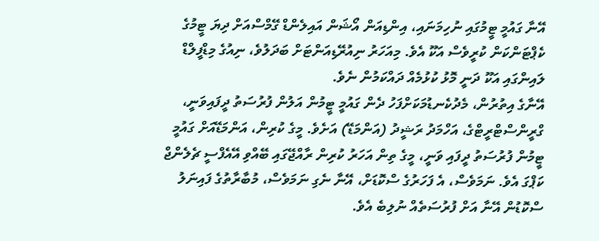އޭނާ ގައުމީ ޓީމުގައި ނުހިމަނައި، އިންޑިއަން އޯޝަން އައިލެންޑް ގޭމްސްއަށް ދިޔަ ޓީމުގެ ކެޕްޓަންކަން ކުރީވެސް އަކޫ އެވެ. މިއަހަރު ނިއުރޭޑިއަންޓަށް ބަދަލުވެ، ނިއުގެ މިޑްފީލްޑް ލައިންގައި އަކޫ ދަނީ މޮޅު ކުޅުމެއް ދައްކަމުން ނެވެ.
އޭނާގެ އިތުރުން، މެދުކެނޑުމަކަށްފަހު ދެން ގައުމީ ޓީމުން އަލުން ފުރުސަތު ދީފައިވަނީ، ގްރީންސްޓްރީޓްގެ، އަހްމަދު ރަޝީދު (އަންމަޑޭ) އަށެވެ. މީގެ ކުރިން، އަންމަޑޭއަށް ގައުމީ ޓީމުން ފުރުސަތު ދީފައި ވަނީ، މީގެ ތިން އަހަރު ކުރިން ރާއްޖޭގައި ބޭއްވި އޭއެފްސީ ޗެލެންޖް ކަޕްގަ އެވެ. ނަމަވެސް، އެ ފަހަރުގެ ސްކޮޑަށް، އޭނާ ނެގި ނަމަވެސް، މުބާރާތުގެ ފައިނަލު ސްކޮޑުން އޭނާ އަށް ފުރުސަތެއް ނުލިބެ އެވެ.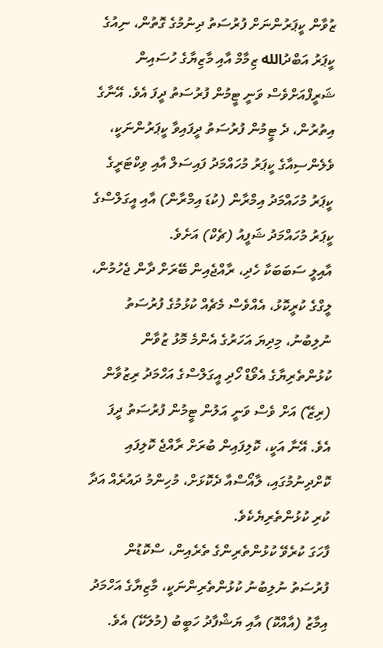ޒުވާން ކީޕަރުންނަށް ފުރުސަތު ދިނުމުގެ ގޮތުން، ނިއުގެ ކީޕަރު އަބްދުالله ޒިމާމް އާއި މާޒިޔާގެ ހުސައިން ޝަރީފްއަށްވެސް ވަނީ ޓީމުން ފުރުސަތު ދީފަ އެވެ. އޭނާގެ އިތުރުން، ދެ ޓީމުން ފުރުސަތު ދީފައިވާ ކީޕަރުންނަކީ، ވެލެންސިއާގެ ކީޕަރު މުހައްމަދު ފައިސަލް އާއި ވިކްޓަރީގެ ކީޕަރު މުހައްމަދު އިމްރާން (ކުޑަ އިމްރާން) އާއި އީގަލްސްގެ ކީޕަރު މުހައްމަދު ޝަފީއު (ޗެކް) އަށެވެ.
އާއިލީ ސަބަބަކާ ހެދި، ރާއްޖެއިން ބޭރަށް ދާން ޖެހުމުން، ލީގްގެ ކުރީކޮޅު، އެއްވެސް މެޗެއް ކުޅުމުގެ ފުރުސަތު ނުލިބުނު، މިދިޔަ އަހަރުގެ އެންމެ މޮޅު ޒުވާން ކުޅުންތެރިޔާގެ އެވޯޑް ހޯދި އީގަލްސްގެ އަހްމަދު ރިޒުވާން (ރިޒޭ) އަށް ވެސް ވަނީ އަލުން ޓީމުން ފުރުސަތު ދީފަ އެވެ. އޭނާ އަކީ، ކޮލިފައިން ބުރަށް ރާއްޖެ ކޮލިފައި ކޮށްދިނުމުގައި، ލާއޯސްއާ ދެކޮޅަށް، މުހިންމު ދައުރެއް އަދާ ކުރި ކުޅުންތެރިޔެކެވެ.
ފާހަގަ ކުރެވޭ ކުޅުންތެރިންގެ ތެރެއިން، ސްކޮޑުން ފުރުސަތު ނުލިބުނު ކުޅުންތެރިންނަކީ، މާޒިޔާގެ އަހްމަދު އިމާޒު (އާއްކޮ) އާއި ޔަޝްފާދު ހަބީބު (މުލަކޭ) އެވެ.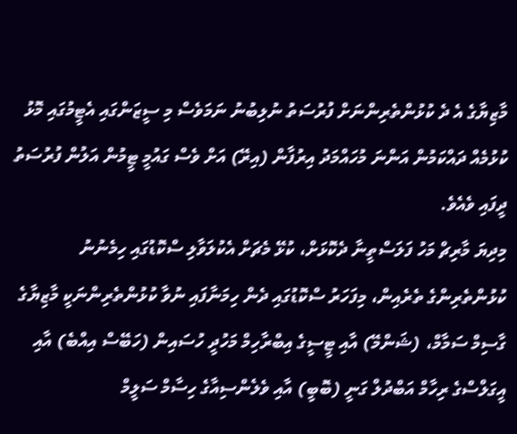މާޒިޔާގެ އެ ދެ ކުޅުންތެރިންނަށް ފުރުސަތު ނުލިބުނު ނަމަވެސް މި ސީޒަންގައި އެޓީމުގައި މޮޅު ކުޅުމެއް ދައްކަމުން އަންނަ މުހައްމަދު އިރުފާން (އިރޭ) އަށް ވެސް ގައުމީ ޓީމުން އަލުން ފުރުސަތު ދީފައި ވެއެވެ.
މިދިޔަ މާރިޗް މަހު ފަލަސްތީނާ ދެކޮޅަށް، ކުޅޭ މެޗަށް އެކުލަވާލި ސްކޮޑުގައި ހިމެނުނު ކުޅުންތެރިންގެ ތެރެއިން، މިފަހަރު ސްކޮޑުގައި ދެން ހިމަނާފައި ނުވާ ކުޅުންތެރިންނަކީ މާޒިޔާގެ ގާސިމް ސަމާމް، (ޝަންމޭ) އާއި ޓީސީގެ އިބްރާހިމް މަހުދީ ހުސައިން (ހަބޭސް އިއްބެ) އާއި އީގަލްސްގެ ރިހާމް އަބްދުލް ގަނީ (ބޮބީ) އާއި ވެލެންސިއާގެ ހިސާމް ސަލީމް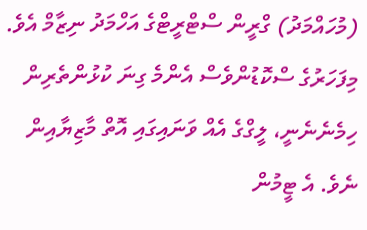(މުހައްމަދު) ގްރީން ސްޓްރީޓްގެ އަހްމަދު ނިޒާމް އެވެ.
މިފަހަރުގެ ސްކޮޑުންވެސް އެންމެ ގިނަ ކުޅުންތެރިން ހިމެނެނެނީ، ލީގްގެ އެއް ވަނައިގައި އޮތް މާޒިޔާއިން ނެވެ. އެ ޓީމުން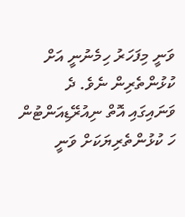ވަނީ މިފަހަރު ހިމެނުނީ އަށް ކުޅުންތެރިން ނެވެ. ދެ ވަނައިގައި އޮތް ނިއުރޭޑިއަންޓުން ހަ ކުޅުންތެރިޔަކަށް ވަނީ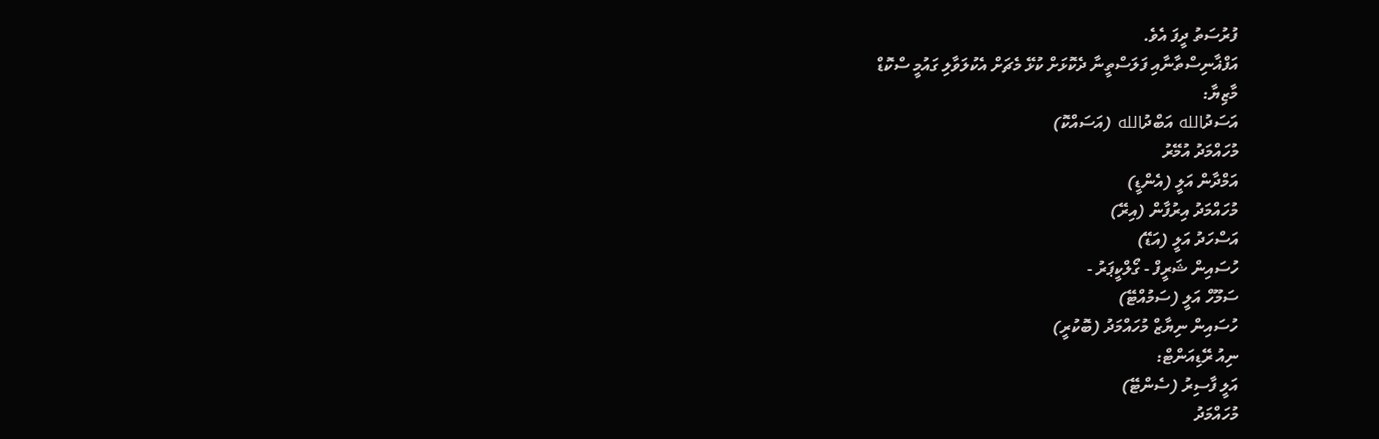ފުރުސަތު ދީފަ އެވެ.
އަފްޣާނިސްތާނާއި ފަލަސްތީނާ ދެކޮޅަށް ކުޅޭ މެޗަށް އެކުލަވާލި ގައުމީ ސްކޮޑް
މާޒިޔާ:
އަސަދުالله އަބްދުالله (އަސައްކޮ)
މުހައްމަދު އުމޭރު
އަމްދާން އަލީ (އެންޑީ)
މުހައްމަދު އިރުފާން (އިރޭ)
އަސްހަދު އަލީ (އަޑޭ)
ހުސައިން ޝަރީފް - ގޯލްކީޕަރު -
ސަމޫހް އަލީ (ސަމުއްޓޭ)
ހުސައިން ނިޔާޒް މުހައްމަދު (ބޮކުރީ)
ނިއު ރޭޑިއަންޓް:
އަލީ ފާސިރު (ސެންޓޭ)
މުހައްމަދު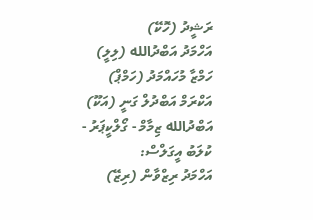ރަޝީދު (ހޮކޭ)
އަހްމަދު އަބްދުالله (ލިލީ)
ހަމްޒާ މުހައްމަދު (ހަމްޕް)
އަކްރަމް އަބްދުލް ގަނީ (އަކޫ)
އަބްދުالله ޒިމާމް - ގޯލްކީޕަރު -
ކުލަބު އީގަލްސް:
އަހްމަދު ރިޒްވާން (ރިޒޭ)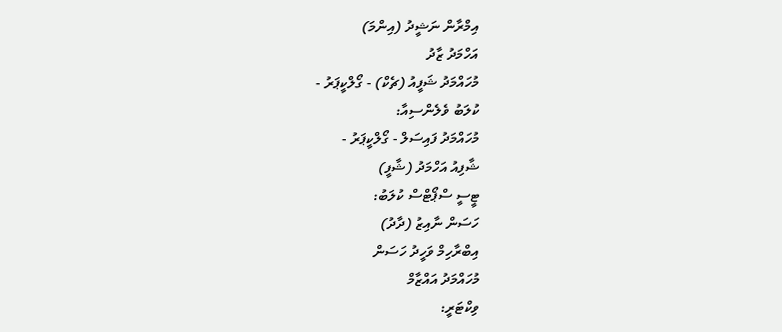އިމްރާން ނަޝީދު (އިންމަ)
އަހްމަދު ޒާދު
މުހައްމަދު ޝަފީއު (ޗެކް) - ގޯލްކީޕަރު -
ކުލަބު ވެލެންސިއާ:
މުހައްމަދު ފައިސަލް - ގޯލްކީޕަރު -
ޝާފިއު އަހްމަދު (ޝާފީ)
ޓީސީ ސްޕޯޓްސް ކުލަބު:
ހަސަން ނާއިޒު (ދާދު)
އިބްރާހިމް ވަހީދު ހަސަން
މުހައްމަދު އައްޒާމް
ވިކްޓަރީ: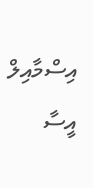އިސްމާއިލް އީސާ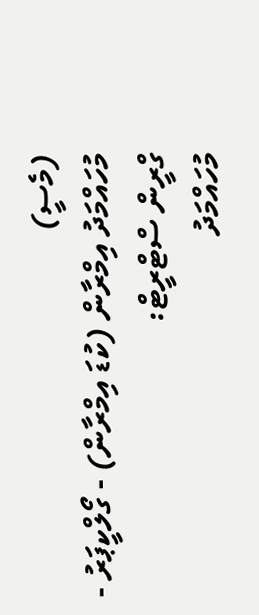(މެސީ)
މުހައްމަދު އިމްރާން (ކުޑަ އިމްރާން) - ގޯލްކީޕަރު -
ގްރީން ސްޓްރީޓް:
މުހައްމަދު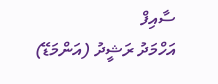ސާއިފް
އަހްމަދު ރަޝީދު (އަންމަޑޭ)